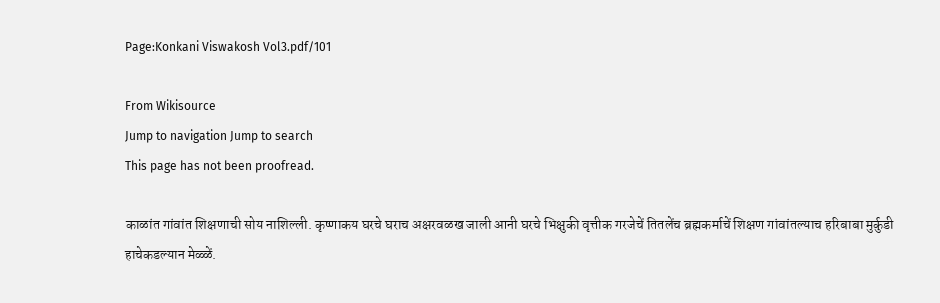Page:Konkani Viswakosh Vol3.pdf/101

From Wikisource
Jump to navigation Jump to search
This page has not been proofread.

काळांत गांवांत शिक्षणाची सोय नाशिल्ली. कृष्णाकय घरचे घराच अक्षरवळख जाली आनी घरचे भिक्षुकी वृत्तीक गरजेचें तितलेंच ब्रह्मकर्माचें शिक्षण गांवांतल्याच हरिबाबा मुर्कुडी हाचेकडल्यान मेळ्ळें.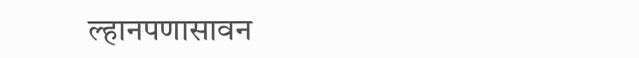ल्हानपणासावन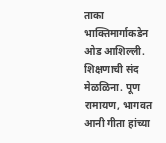ताका भाक्तिमार्गाकडेन ओड आशिल्ली. शिक्षणाची संद मेळळिना. पूण रामायण, भागवत आनी गीता हांच्या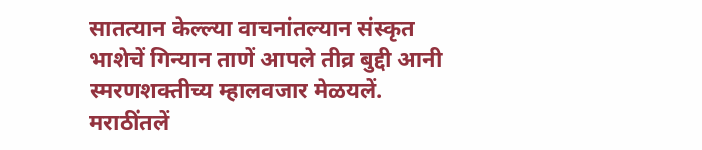सातत्यान केल्ल्या वाचनांतल्यान संस्कृत भाशेचें गिन्यान ताणें आपले तीव्र बुद्दी आनी स्मरणशक्तीच्य म्हालवजार मेळयलें. मराठींतलें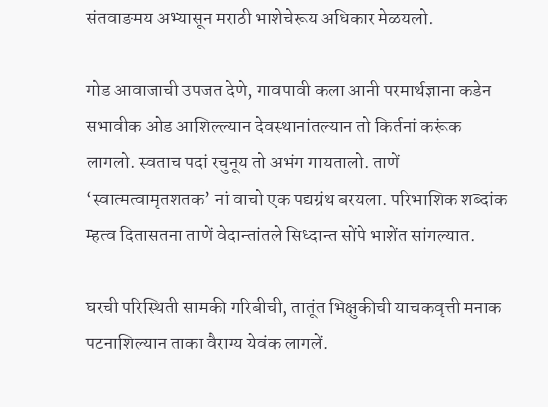संतवाङमय अभ्यासून मराठी भाशेचेरूय अधिकार मेळयलो.

गोड आवाजाची उपजत देणे, गावपावी कला आनी परमार्थज्ञाना कडेन सभावीक ओड आशिल्ल्यान देवस्थानांतल्यान तो किर्तनां करूंक लागलो. स्वताच पदां रचुनूय तो अभंग गायतालो. ताणें ‘स्वात्मत्वामृतशतक’ नां वाचो एक पद्यग्रंथ बरयला. परिभाशिक शब्दांक म्हत्व दितासतना ताणें वेदान्तांतले सिध्दान्त सोंपे भाशेंत सांगल्यात.

घरची परिस्थिती सामकी गरिबीची, तातूंत भिक्षुकीची याचकवृत्ती मनाक पटनाशिल्यान ताका वैराग्य येवंक लागलें.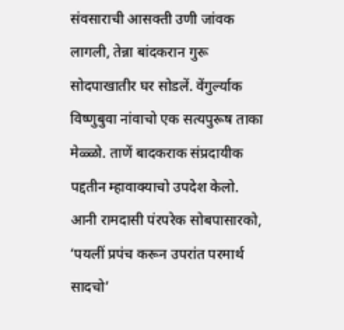संवसाराची आसक्ती उणी जांवक लागली, तेन्ना बांदकरान गुरू सोदपाखातीर घर सोडलें. वेंगुर्ल्याक विष्णुबुवा नांवाचो एक सत्यपुरूष ताका मेळ्ळो. ताणें बादकराक संप्रदायीक पद्दतीन म्हावाक्याचो उपदेश केलो. आनी रामदासी पंरपरेक सोबपासारको, ‘पयलीं प्रपंच करून उपरांत परमार्थ सादचो’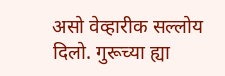असो वेव्हारीक सल्लोय दिलो. गुरूच्या ह्या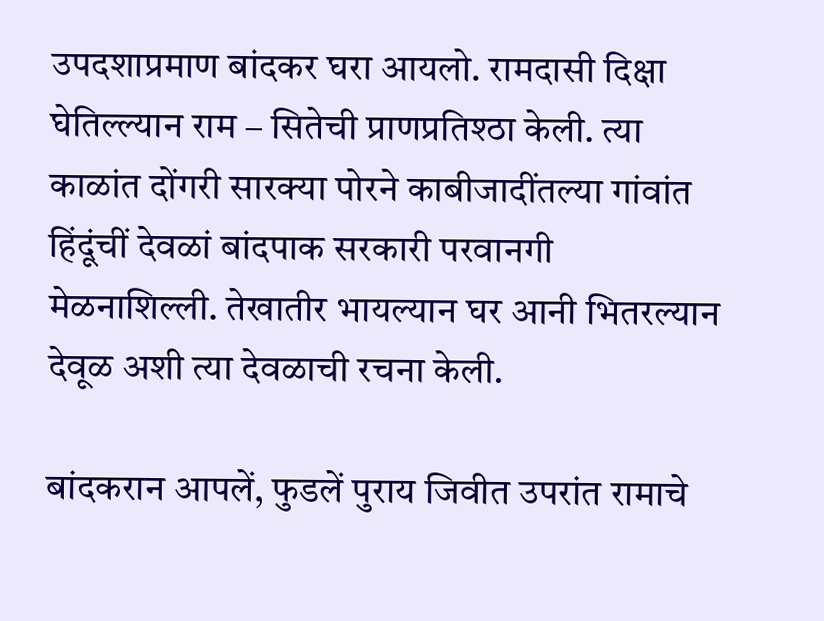उपदशाप्रमाण बांदकर घरा आयलो. रामदासी दिक्षा घेतिल्ल्यान राम – सितेची प्राणप्रतिश्ठा केली. त्या काळांत दोंगरी सारक्या पोरने काबीजादींतल्या गांवांत हिंदूंचीं देवळां बांदपाक सरकारी परवानगी मेळनाशिल्ली. तेखातीर भायल्यान घर आनी भितरल्यान देवूळ अशी त्या देवळाची रचना केली.

बांदकरान आपलें, फुडलें पुराय जिवीत उपरांत रामाचे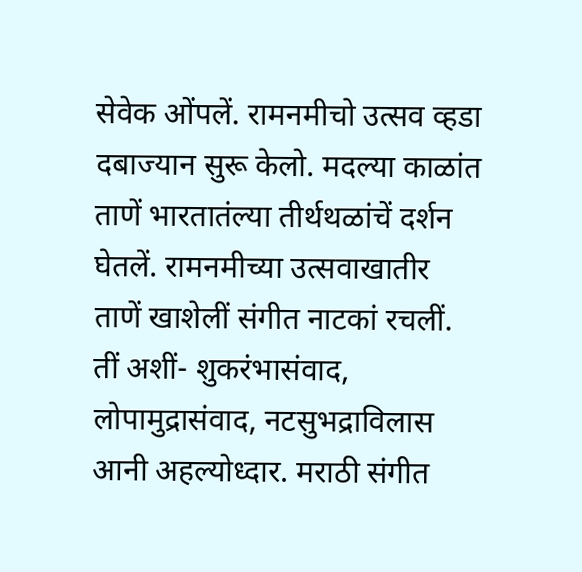सेवेक ओंपलें. रामनमीचो उत्सव व्हडा दबाज्यान सुरू केलो. मदल्या काळांत ताणें भारतातंल्या तीर्थथळांचें दर्शन घेतलें. रामनमीच्या उत्सवाखातीर ताणें खाशेलीं संगीत नाटकां रचलीं. तीं अशीं- शुकरंभासंवाद, लोपामुद्रासंवाद, नटसुभद्राविलास आनी अहल्योध्दार. मराठी संगीत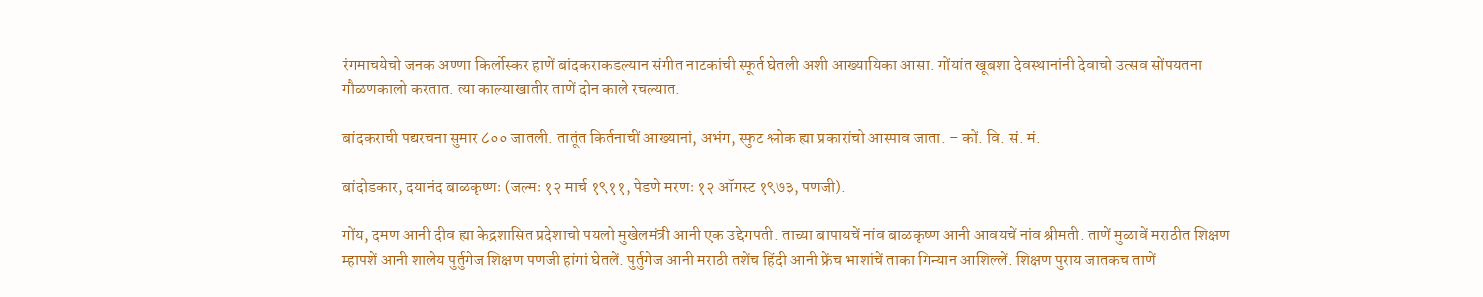रंगमाचयेचो जनक अण्णा किर्लोस्कर हाणें बांदकराकडल्यान संगीत नाटकांची स्फूर्त घेतली अशी आख्यायिका आसा. गोंयांत खूबशा देवस्थानांनी देवाचो उत्सव सोंपयतना गौळणकालो करतात. त्या काल्याखातीर ताणें दोन काले रचल्यात.

बांदकराची पद्यरचना सुमार ८०० जातली. तातूंत किर्तनाचीं आख्यानां, अभंग, स्फुट श्लोक ह्या प्रकारांचो आस्पाव जाता. – कों. वि. सं. मं.

बांदोडकार, दयानंद बाळकृष्णः (जल्मः १२ मार्च १९११, पेडणे मरणः १२ ऑगस्ट १९७३, पणजी).

गोंय, दमण आनी दीव ह्या केद्रशासित प्रदेशाचो पयलो मुखेलमंत्री आनी एक उद्देगपती. ताच्या बापायचें नांव बाळकृष्ण आनी आवयचें नांव श्रीमती. ताणें मुळावें मराठीत शिक्षण म्हापशें आनी शालेय पुर्तुगेज शिक्षण पणजी हांगां घेतलें. पुर्तुगेज आनी मराठी तशेंच हिंदी आनी फ्रेंच भाशांचें ताका गिन्यान आशिल्लें. शिक्षण पुराय जातकच ताणें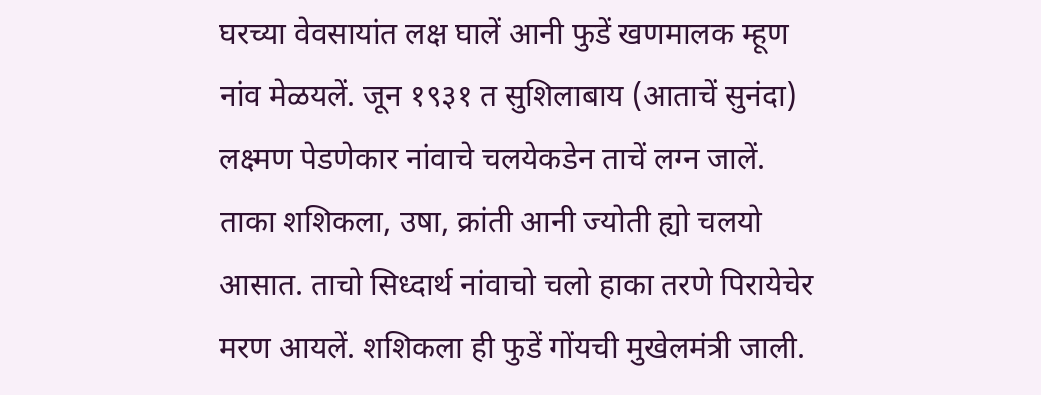घरच्या वेवसायांत लक्ष घालें आनी फुडें खणमालक म्हूण नांव मेळयलें. जून १९३१ त सुशिलाबाय (आताचें सुनंदा) लक्ष्मण पेडणेकार नांवाचे चलयेकडेन ताचें लग्न जालें. ताका शशिकला, उषा, क्रांती आनी ज्योती ह्यो चलयो आसात. ताचो सिध्दार्थ नांवाचो चलो हाका तरणे पिरायेचेर मरण आयलें. शशिकला ही फुडें गोंयची मुखेलमंत्री जाली.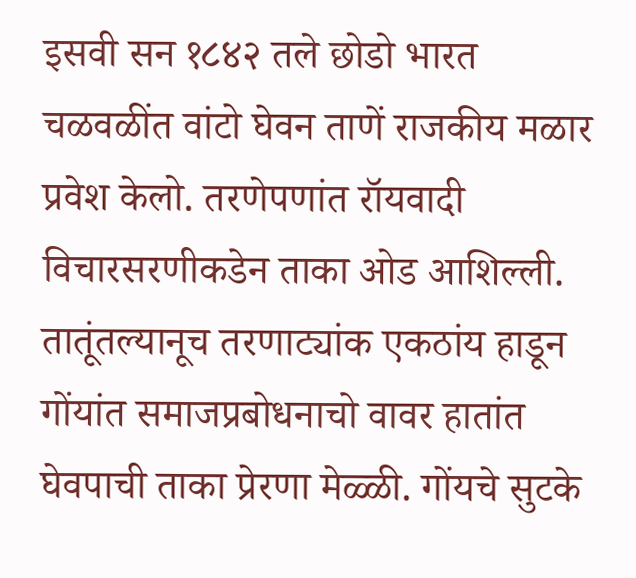इसवी सन १८४२ तले छोडो भारत चळवळींत वांटो घेवन ताणें राजकीय मळार प्रवेश केलो. तरणेपणांत रॉयवादी विचारसरणीकडेन ताका ओड आशिल्ली. तातूंतल्यानूच तरणाट्यांक एकठांय हाडून गोंयांत समाजप्रबोधनाचो वावर हातांत घेवपाची ताका प्रेरणा मेळ्ळी. गोंयचे सुटके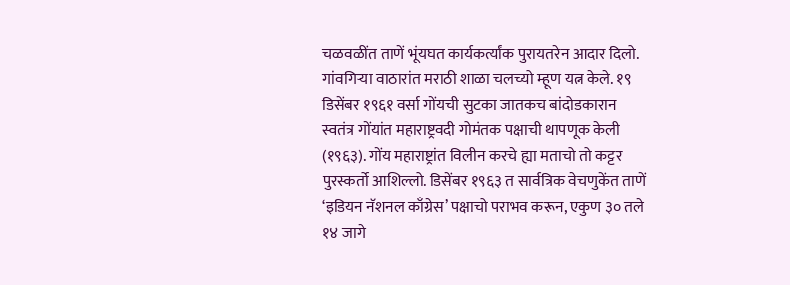चळवळींत ताणें भूंयघत कार्यकर्त्यांक पुरायतरेन आदार दिलो. गांवगिऱ्या वाठारांत मराठी शाळा चलच्यो म्हूण यत्न केले. १९ डिसेंबर १९६१ वर्सा गोंयची सुटका जातकच बांदोडकारान स्वतंत्र गोंयांत महाराष्ट्रवदी गोमंतक पक्षाची थापणूक केली (१९६३). गोंय महाराष्ट्रांत विलीन करचे ह्या मताचो तो कट्टर पुरस्कर्तो आशिल्लो. डिसेंबर १९६३ त सार्वत्रिक वेचणुकेंत ताणें ‘इडियन नॅशनल काँग्रेस’ पक्षाचो पराभव करून, एकुण ३० तले १४ जागे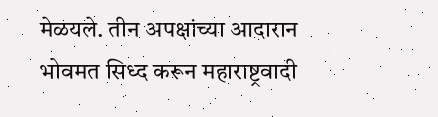मेळयले. तीन अपक्षांच्या आदारान भोवमत सिध्द करून महाराष्ट्रवादी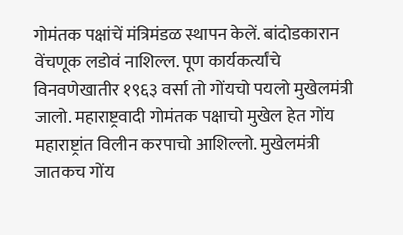गोमंतक पक्षांचें मंत्रिमंडळ स्थापन केलें. बांदोडकारान वेंचणूक लडोवं नाशिल्ल. पूण कार्यकर्त्यांचे विनवणेखातीर १९६३ वर्सा तो गोंयचो पयलो मुखेलमंत्री जालो. महाराष्ट्रवादी गोमंतक पक्षाचो मुखेल हेत गोंय महाराष्ट्रांत विलीन करपाचो आशिल्लो. मुखेलमंत्री जातकच गोंय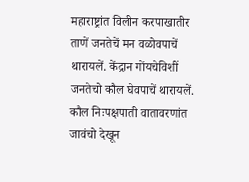महाराष्ट्रांत विलीन करपाखातीर ताणें जनतेचें मन वळोवपाचें थारायलें. केंद्रान गोंयचेविशीं जनतेचो कौल घेवपाचें थारायलें. कौल निःपक्षपाती वातावरणांत जावंचो देखून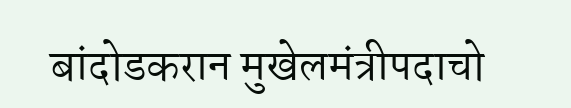बांदोडकरान मुखेलमंत्रीपदाचो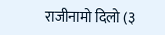राजीनामो दिलो (३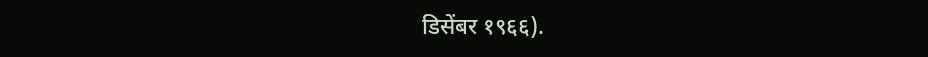डिसेंबर १९६६).